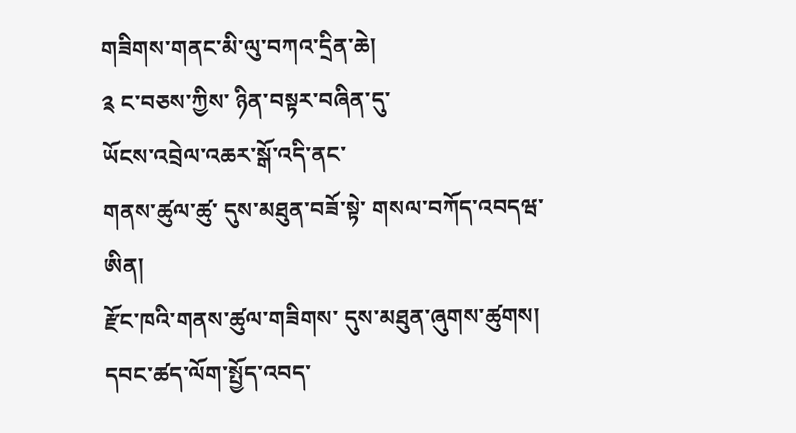གཟིགས་གནང་མི་ལུ་བཀའ་དྲིན་ཆེ།
༉ ང་བཅས་ཀྱིས་ ཉིན་བསྟར་བཞིན་དུ་
ཡོངས་འབྲེལ་འཆར་སྒོ་འདི་ནང་
གནས་ཚུལ་ཚུ་ དུས་མཐུན་བཟོ་སྟེ་ གསལ་བཀོད་འབདཝ་ཨིན།
རྫོང་ཁའི་གནས་ཚུལ་གཟིགས་ དུས་མཐུན་ཞུགས་ཚུགས།
དབང་ཚད་ལོག་སྤྱོད་འབད་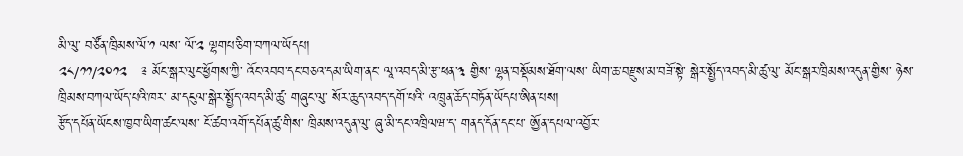མི་ལུ་ བཙོན་ཁྲིམས་ལོ་༡ ལས་ ལོ་༢ ལྷགཔ་ཅིག་བཀལ་ཡོདཔ།
༢༨/༡༡/༢༠༡༢   ༉ མོང་སྒར་ལུང་ཕྱོགས་ཀྱི་ འོང་འབབ་དང་བཅའ་དམ་ཡིག་ནང་ ལཱ་འབད་མི་རྩ་ཕན་༣ གྱིས་ ལྷན་བསྡོམས་ཐོག་ལས་ ཡིག་ཆ་བརྫུས་མ་བཟོ་སྟེ་ སྒེར་སྤྱོད་འབད་མི་ཚུ་ལུ་ མོང་སྒར་ཁྲིམས་འདུན་གྱིས་ ཉེས་ཁྲིམས་བཀལ་ཡོད་པའི་ཁར་ མ་དངུལ་སྒེར་སྤྱོད་འབད་མི་ཚུ་ གཞུང་ལུ་ སོར་ཆུད་འབད་དགོ་པའི་ འཁྲུན་ཆོད་བཏོན་ཡོདཔ་ཨིན་པས།
རྩོད་དཔོན་ཡོངས་ཁྱབ་ཡིག་ཚང་ལས་ ངོ་ཚབ་འགོ་དཔོན་ཚུ་གིས་ ཁྲིམས་འདུན་ལུ་ ཞུ་མི་དང་འཁྲིལཝ་ད་ གནད་དོན་དང་པ་ ཨྱོན་དཔལ་འབྱོར་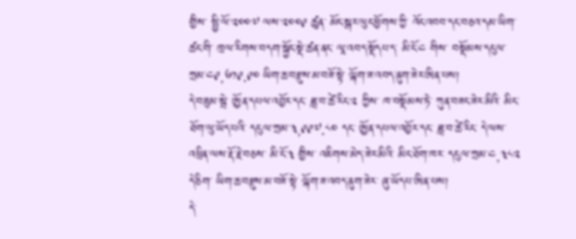གྱིས་ སྤྱི་ལོ་༢༠༠༧ ལས་༢༠༠༩ ཚུན་ མོང་སྒར་ལུང་ཕྱོགས་ཀྱི་ འོང་འབབ་དང་བཅའ་དམ་ཡིག་ཚང་གི་ ཁྲལ་རིགས་བདག་སྐྱོང་སྡེ་ཚན་ནང་ ལཱ་འབད་སྡོདཔ་ད་ མི་ངོ་༤ གིས་ བསྡོམས་དངུལ་ཀྲམ་༤༩,༦༡༩.༩༠ ཡིག་ཆ་བརྫུས་མ་བཟོ་སྟེ་ ལྐོག་ཟ་འབད་ནུག་ཟེར་ཨིན་པས།
དེ་བཟུམ་སྦེ་ ཨྱོན་དཔལ་འབྱོར་དང་ ཟླ་བ་ཚེ་རིང་༢ ཀྱིས་ ཁ་བསྡོམས་ཏེ་ ཀུན་བཟང་ཟེར་མིའི་ མིང་ཐོག་ལུ་ཡོད་པའི་ དངུལ་ཀྲམ་༣,༩༩༧.༨༠ དང་ ཨྱོན་དཔལ་འབྱོར་དང་ ཟླ་བ་ཚེ་རིང་ དེ་ལས་ འཕྲིན་ལས་རྡོ་རྗེ་བཅས་ མི་ངོ་༣ གྱིས་ འཇིགས་མེད་ཟེར་མིའི་ མིང་ཐོག་ཁར་ དངུལ་ཀྲམ་༤,༣༨༢ དེ་ཅིག་ ཡིག་ཆ་བརྫུས་མ་བཟོ་སྟེ་ ལྐོག་ཟ་འབད་ནུག་ཟེར་ ཞུ་ཡོདཔ་ཨིན་པས།
དེ་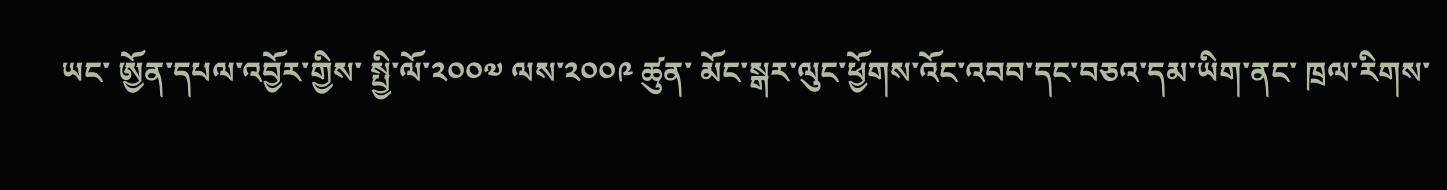ཡང་ ཨྱོན་དཔལ་འབྱོར་གྱིས་ སྤྱི་ལོ་༢༠༠༧ ལས་༢༠༠༩ ཚུན་ མོང་སྒར་ལུང་ཕྱོགས་འོང་འབབ་དང་བཅའ་དམ་ཡིག་ནང་ ཁྲལ་རིགས་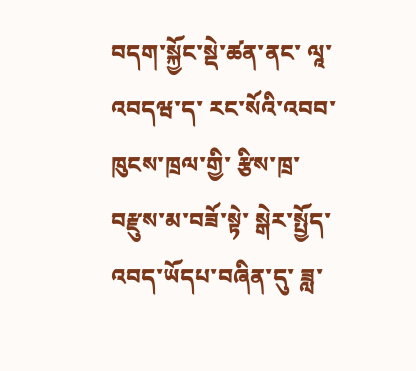བདག་སྐྱོང་སྡེ་ཚན་ནང་ ལཱ་འབདཝ་ད་ རང་སོའི་འབབ་ཁུངས་ཁྲལ་གྱི་ རྩིས་ཁྲ་བརྫུས་མ་བཟོ་སྟེ་ སྒེར་སྤྱོད་འབད་ཡོདཔ་བཞིན་དུ་ ཟླ་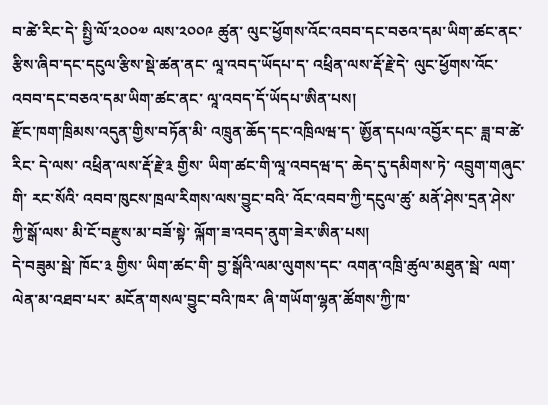བ་ཚེ་རིང་དེ་ སྤྱི་ལོ་༢༠༠༧ ལས་༢༠༠༩ ཚུན་ ལུང་ཕྱོགས་འོང་འབབ་དང་བཅའ་དམ་ཡིག་ཚང་ནང་ རྩིས་ཞིབ་དང་དངུལ་རྩིས་སྡེ་ཚན་ནང་ ལཱ་འབད་ཡོདཔ་ད་ འཕྲིན་ལས་རྡོ་རྗེ་དེ་ ལུང་ཕྱོགས་འོང་འབབ་དང་བཅའ་དམ་ཡིག་ཚང་ནང་ ལཱ་འབད་དོ་ཡོདཔ་ཨིན་པས།
རྫོང་ཁག་ཁྲིམས་འདུན་གྱིས་བཏོན་མི་ འཁྲུན་ཆོད་དང་འཁྲིལཝ་ད་ ཨྱོན་དཔལ་འབྱོར་དང་ ཟླ་བ་ཚེ་རིང་ དེ་ལས་ འཕྲིན་ལས་རྡོ་རྗེ་༣ གྱིས་ ཡིག་ཚང་གི་ལཱ་འབདཝ་ད་ ཆེད་དུ་དམིགས་ཏེ་ འབྲུག་གཞུང་གི་ རང་སོའི་ འབབ་ཁུངས་ཁྲལ་རིགས་ལས་བྱུང་བའི་ འོང་འབབ་ཀྱི་དངུལ་ཚུ་ མནོ་ཤེས་དྲན་ཤེས་ཀྱི་སྒོ་ལས་ མི་ངོ་བརྫུས་མ་བཟོ་སྟེ་ ལྐོག་ཟ་འབད་ནུག་ཟེར་ཨིན་པས།
དེ་བཟུམ་སྦེ་ ཁོང་༣ གྱིས་ ཡིག་ཚང་གི་ བྱ་སྒོའི་ལམ་ལུགས་དང་ འགན་འཁྲི་ཚུལ་མཐུན་སྦེ་ ལག་ལེན་མ་འཐབ་པར་ མངོན་གསལ་བྱུང་བའི་ཁར་ ཞི་གཡོག་ལྷན་ཚོགས་ཀྱི་ཁ་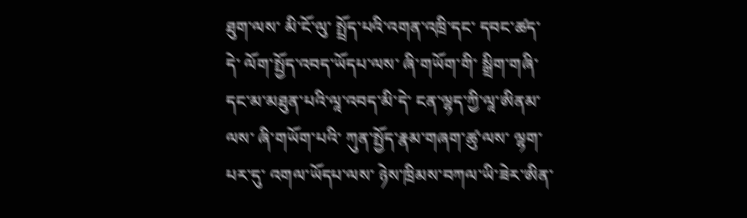ཐུག་ལས་ མི་ངོ་ལུ་ སྤྲོད་པའི་འགན་འཁྲི་དང་ དབང་ཚད་དེ་ ལོག་སྤྱོད་འབད་ཡོདཔ་ལས་ ཞི་གཡོག་གི་ སྒྲིག་གཞི་དང་མ་མཐུན་པའི་ལཱ་འབད་མི་དེ་ ངན་ལྷད་ཀྱི་ལཱ་ཨིནམ་ལས་ ཞི་གཡོག་པའི་ ཀུན་སྤྱོད་རྣམ་གཞག་ཚུ་ལས་ ལྷག་པར་དུ་ འགལ་ཡོདཔ་ལས་ ཉེས་ཁྲིམས་བཀལ་ཡི་ཟེར་ཨིན་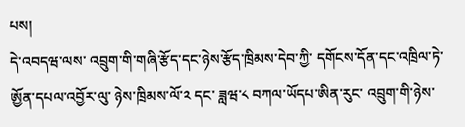པས།
དེ་འབདཝ་ལས་ འབྲུག་གི་གཞི་རྩོད་དང་ཉེས་རྩོད་ཁྲིམས་དེབ་ཀྱི་ དགོངས་དོན་དང་འཁྲིལ་ཏེ་ ཨྱོན་དཔལ་འབྱོར་ལུ་ ཉེས་ཁྲིམས་ལོ་༢ དང་ ཟླཝ་༨ བཀལ་ཡོདཔ་ཨིན་རུང་ འབྲུག་གི་ཉེས་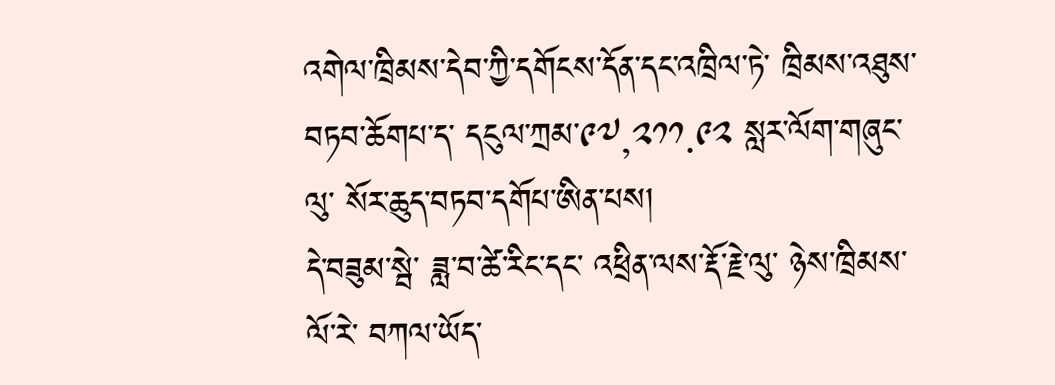འགེལ་ཁྲིམས་དེབ་ཀྱི་དགོངས་དོན་དང་འཁྲིལ་ཏེ་ ཁྲིམས་འཐུས་བཏབ་ཆོགཔ་ད་ དངུལ་ཀྲམ་༩༧,༢༡༡.༩༢ སླར་ལོག་གཞུང་ལུ་ སོར་ཆུད་བཏབ་དགོཔ་ཨིན་པས།
དེ་བཟུམ་སྦེ་ ཟླ་བ་ཚེ་རིང་དང་ འཕྲིན་ལས་རྡོ་རྗེ་ལུ་ ཉེས་ཁྲིམས་ལོ་རེ་ བཀལ་ཡོད་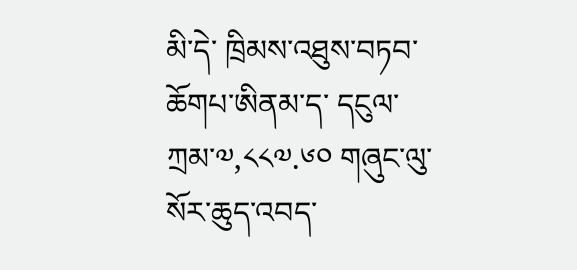མི་དེ་ ཁྲིམས་འཐུས་བཏབ་ཆོགཔ་ཨིནམ་ད་ དངུལ་ཀྲམ་༧,༨༨༧.༦༠ གཞུང་ལུ་ སོར་ཆུད་འབད་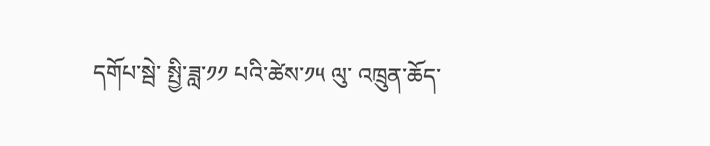དགོཔ་སྦེ་ སྤྱི་ཟླ་༡༡ པའི་ཚེས་༡༥ ལུ་ འཁྲུན་ཆོད་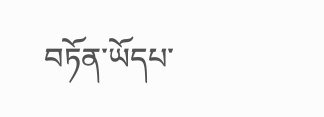བཏོན་ཡོདཔ་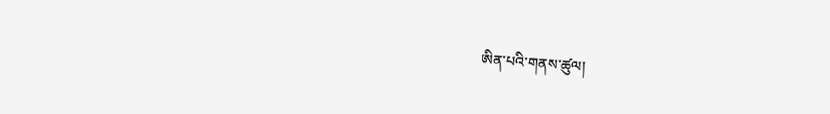ཨིན་པའི་གནས་ཚུལ།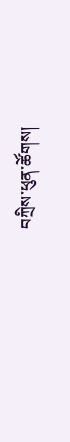བཀྲིས་ཕུན་ཚོགས།